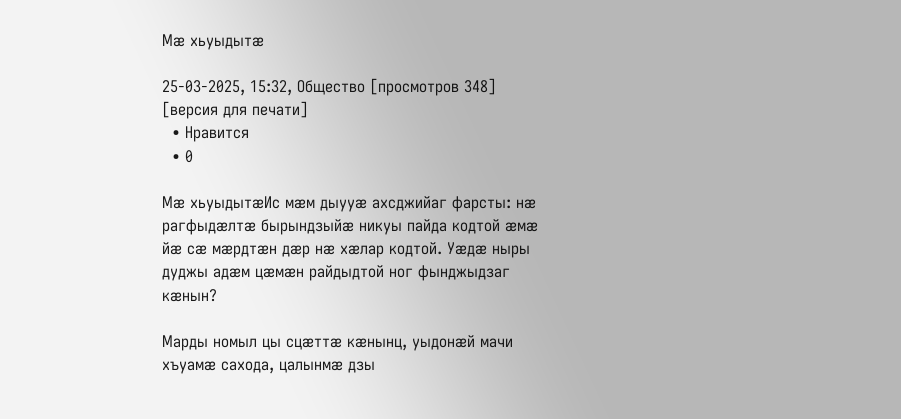Мæ хьуыдытæ

25-03-2025, 15:32, Общество [просмотров 348] [версия для печати]
  • Нравится
  • 0

Мæ хьуыдытæИс мӕм дыууӕ ахсджийаг фарсты: нӕ рагфыдӕлтӕ бырындзыйӕ никуы пайда кодтой ӕмӕ йӕ сӕ мӕрдтӕн дӕр нӕ хӕлар кодтой. Уӕдӕ ныры дуджы адӕм цӕмӕн райдыдтой ног фынджыдзаг кӕнын?

Марды номыл цы сцӕттӕ кӕнынц, уыдонӕй мачи хъуамӕ сахода, цалынмӕ дзы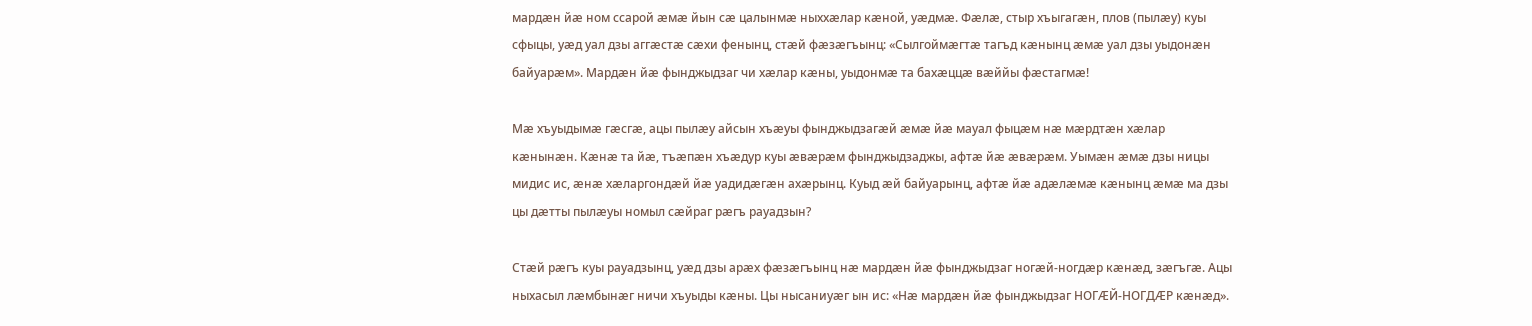мардӕн йӕ ном ссарой ӕмӕ йын сӕ цалынмӕ ныххӕлар кӕной, уӕдмӕ. Фӕлӕ, стыр хъыгагӕн, плов (пылӕу) куы сфыцы, уӕд уал дзы аггӕстӕ сӕхи фенынц, стӕй фӕзӕгъынц: «Сылгоймӕгтӕ тагъд кӕнынц ӕмӕ уал дзы уыдонӕн байуарӕм». Мардӕн йӕ фынджыдзаг чи хӕлар кӕны, уыдонмӕ та бахӕццӕ вӕййы фӕстагмӕ!

Мӕ хъуыдымӕ гӕсгӕ, ацы пылӕу айсын хъӕуы фынджыдзагӕй ӕмӕ йӕ мауал фыцӕм нӕ мӕрдтӕн хӕлар кӕнынӕн. Кӕнӕ та йӕ, тъӕпӕн хъӕдур куы ӕвӕрӕм фынджыдзаджы, афтӕ йӕ ӕвӕрӕм. Уымӕн ӕмӕ дзы ницы мидис ис, ӕнӕ хӕларгондӕй йӕ уадидӕгӕн ахӕрынц. Куыд ӕй байуарынц, афтӕ йӕ адӕлӕмӕ кӕнынц ӕмӕ ма дзы цы дӕтты пылӕуы номыл сӕйраг рӕгъ рауадзын?

Стӕй рӕгъ куы рауадзынц, уӕд дзы арӕх фӕзӕгъынц нӕ мардӕн йӕ фынджыдзаг ногӕй-ногдӕр кӕнӕд, зӕгъгӕ. Ацы ныхасыл лӕмбынӕг ничи хъуыды кӕны. Цы нысаниуӕг ын ис: «Нӕ мардӕн йӕ фынджыдзаг НОГӔЙ-НОГДӔР кӕнӕд».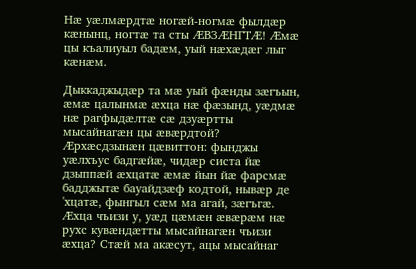Нӕ уӕлмӕрдтӕ ногӕй-ногмӕ фылдӕр кӕнынц, ногтӕ та сты ӔВЗӔНГТӔ! Ӕмӕ цы къалиуыл бадӕм, уый нӕхӕдӕг лыг кӕнӕм.

Дыккаджыдӕр та мӕ уый фӕнды зӕгъын, ӕмӕ цалынмӕ ӕхца нӕ фӕзынд, уӕдмӕ нӕ рагфыдӕлтӕ сӕ дзуӕртты мысайнагӕн цы ӕвӕрдтой? Ӕрхӕсдзынӕн цӕвиттон: фынджы уӕлхъус бадгӕйӕ, чидӕр систа йӕ дзыппӕй ӕхцатӕ ӕмӕ йын йӕ фарсмӕ бадджытӕ бауайдзӕф кодтой, нывӕр де 'хцатӕ, фынгыл сӕм ма агай, зӕгъгӕ. Ӕхца чъизи у, уӕд цӕмӕн ӕвӕрӕм нӕ рухс кувӕндӕтты мысайнагӕн чъизи ӕхца? Стӕй ма акӕсут, ацы мысайнаг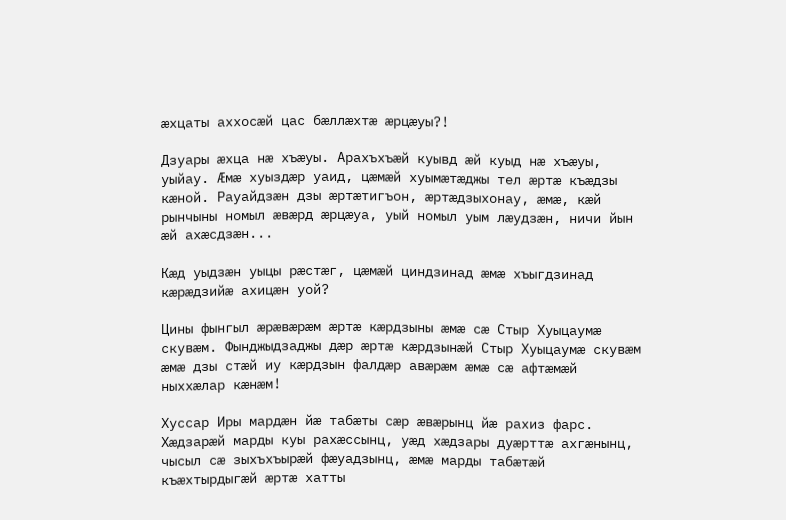ӕхцаты аххосӕй цас бӕллӕхтӕ ӕрцӕуы?!

Дзуары ӕхца нӕ хъӕуы. Арахъхъӕй куывд ӕй куыд нӕ хъӕуы, уыйау. Ӕмӕ хуыздӕр уаид, цӕмӕй хуымӕтӕджы тел ӕртӕ къӕдзы кӕной. Рауайдзӕн дзы ӕртӕтигъон, ӕртӕдзыхонау, ӕмӕ, кӕй рынчыны номыл ӕвӕрд ӕрцӕуа, уый номыл уым лӕудзӕн, ничи йын ӕй ахӕсдзӕн...

Кӕд уыдзӕн уыцы рӕстӕг, цӕмӕй циндзинад ӕмӕ хъыгдзинад кӕрӕдзийӕ ахицӕн уой?

Цины фынгыл ӕрӕвӕрӕм ӕртӕ кӕрдзыны ӕмӕ сӕ Стыр Хуыцаумӕ скувӕм. Фынджыдзаджы дӕр ӕртӕ кӕрдзынӕй Стыр Хуыцаумӕ скувӕм ӕмӕ дзы стӕй иу кӕрдзын фалдӕр авӕрӕм ӕмӕ сӕ афтӕмӕй ныххӕлар кӕнӕм!

Хуссар Иры мардӕн йӕ табӕты сӕр ӕвӕрынц йӕ рахиз фарс. Хӕдзарӕй марды куы рахӕссынц, уӕд хӕдзары дуӕрттӕ ахгӕнынц, чысыл сӕ зыхъхъырӕй фӕуадзынц, ӕмӕ марды табӕтӕй къӕхтырдыгӕй ӕртӕ хатты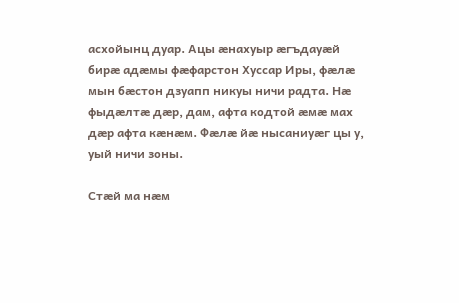асхойынц дуар. Ацы ӕнахуыр ӕгъдауӕй бирӕ адӕмы фӕфарстон Хуссар Иры, фӕлӕ мын бӕстон дзуапп никуы ничи радта. Нӕ фыдӕлтӕ дӕр, дам, афта кодтой ӕмӕ мах дӕр афта кӕнӕм. Фӕлӕ йӕ нысаниуӕг цы у, уый ничи зоны.

Стӕй ма нӕм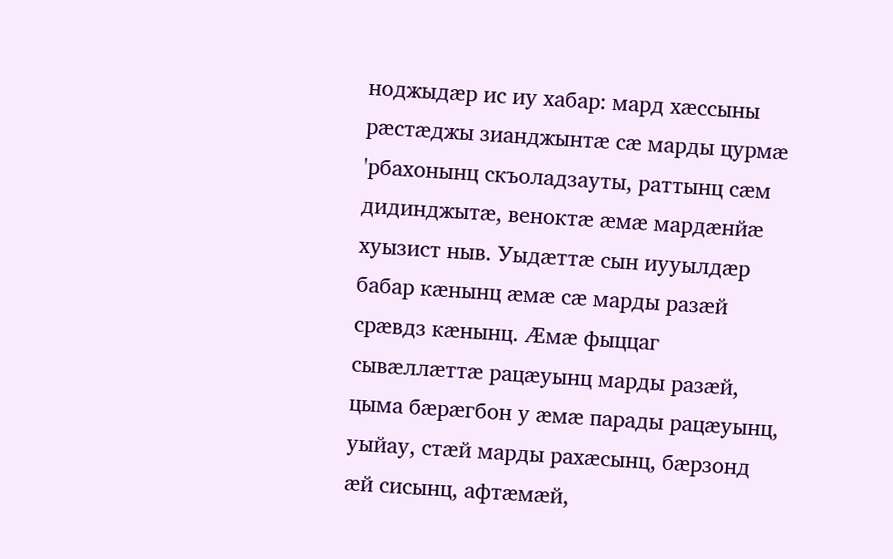ноджыдӕр ис иу хабар: мард хӕссыны рӕстӕджы зианджынтӕ сӕ марды цурмӕ 'рбахонынц скъоладзауты, раттынц сӕм дидинджытӕ, веноктӕ ӕмӕ мардӕнйӕ хуызист ныв. Уыдӕттӕ сын иууылдӕр бабар кӕнынц ӕмӕ сӕ марды разӕй срӕвдз кӕнынц. Ӕмӕ фыццаг сывӕллӕттӕ рацӕуынц марды разӕй, цыма бӕрӕгбон у ӕмӕ парады рацӕуынц, уыйау, стӕй марды рахӕсынц, бӕрзонд ӕй сисынц, афтӕмӕй,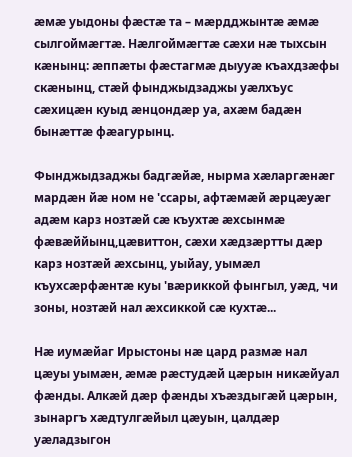ӕмӕ уыдоны фӕстӕ та – мӕрдджынтӕ ӕмӕ сылгоймӕгтӕ. Нӕлгоймӕгтӕ сӕхи нӕ тыхсын кӕнынц: ӕппӕты фӕстагмӕ дыууӕ къахдзӕфы скӕнынц, стӕй фынджыдзаджы уӕлхъус сӕхицӕн куыд ӕнцондӕр уа, ахӕм бадӕн бынӕттӕ фӕагурынц.

Фынджыдзаджы бадгӕйӕ, нырма хӕларгӕнӕг мардӕн йӕ ном не 'ссары, афтӕмӕй ӕрцӕуӕг адӕм карз нозтӕй сӕ къухтӕ ӕхсынмӕ фӕвӕййынц,цӕвиттон, сӕхи хӕдзӕртты дӕр карз нозтӕй ӕхсынц, уыйау, уымӕл къухсӕрфӕнтӕ куы 'вӕриккой фынгыл, уӕд, чи зоны, нозтӕй нал ӕхсиккой сӕ кухтӕ...

Нӕ иумӕйаг Ирыстоны нӕ цард размӕ нал цӕуы уымӕн, ӕмӕ рӕстудӕй цӕрын никӕйуал фӕнды. Алкӕй дӕр фӕнды хъӕздыгӕй цӕрын, зынаргъ хӕдтулгӕйыл цӕуын, цалдӕр уӕладзыгон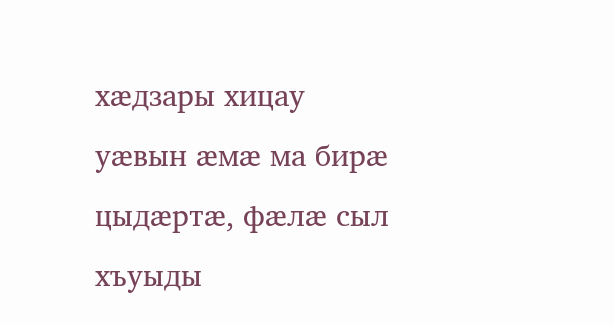хӕдзары хицау уӕвын ӕмӕ ма бирӕ цыдӕртӕ, фӕлӕ сыл хъуыды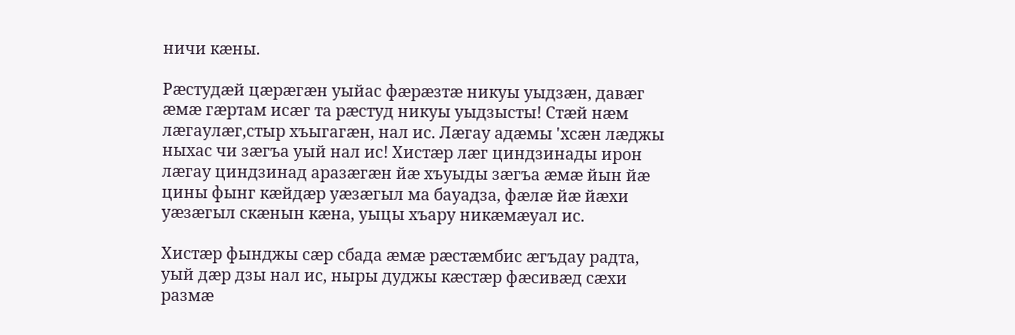ничи кӕны.

Рӕстудӕй цӕрӕгӕн уыйас фӕрӕзтӕ никуы уыдзӕн, давӕг ӕмӕ гӕртам исӕг та рӕстуд никуы уыдзысты! Стӕй нӕм лӕгаулӕг,стыр хъыгагӕн, нал ис. Лӕгау адӕмы 'хсӕн лӕджы ныхас чи зӕгъа уый нал ис! Хистӕр лӕг циндзинады ирон лӕгау циндзинад аразӕгӕн йӕ хъуыды зӕгъа ӕмӕ йын йӕ цины фынг кӕйдӕр уӕзӕгыл ма бауадза, фӕлӕ йӕ йӕхи уӕзӕгыл скӕнын кӕна, уыцы хъару никӕмӕуал ис.

Хистӕр фынджы сӕр сбада ӕмӕ рӕстӕмбис ӕгъдау радта, уый дӕр дзы нал ис, ныры дуджы кӕстӕр фӕсивӕд сӕхи размӕ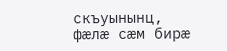скъуынынц, фӕлӕ сӕм бирӕ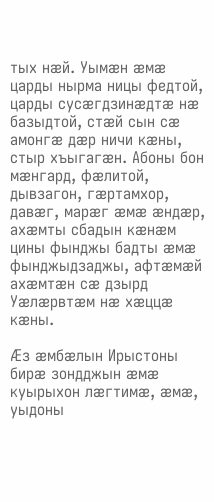тых нӕй. Уымӕн ӕмӕ царды нырма ницы федтой, царды сусӕгдзинӕдтӕ нӕ базыдтой, стӕй сын сӕ амонгӕ дӕр ничи кӕны, стыр хъыгагӕн. Абоны бон мӕнгард, фӕлитой, дывзагон, гӕртамхор, давӕг, марӕг ӕмӕ ӕндӕр, ахӕмты сбадын кӕнӕм цины фынджы бадты ӕмӕ фынджыдзаджы, афтӕмӕй ахӕмтӕн сӕ дзырд Уӕлӕрвтӕм нӕ хӕццӕ кӕны.

Ӕз ӕмбӕлын Ирыстоны бирӕ зондджын ӕмӕ куырыхон лӕгтимӕ, ӕмӕ, уыдоны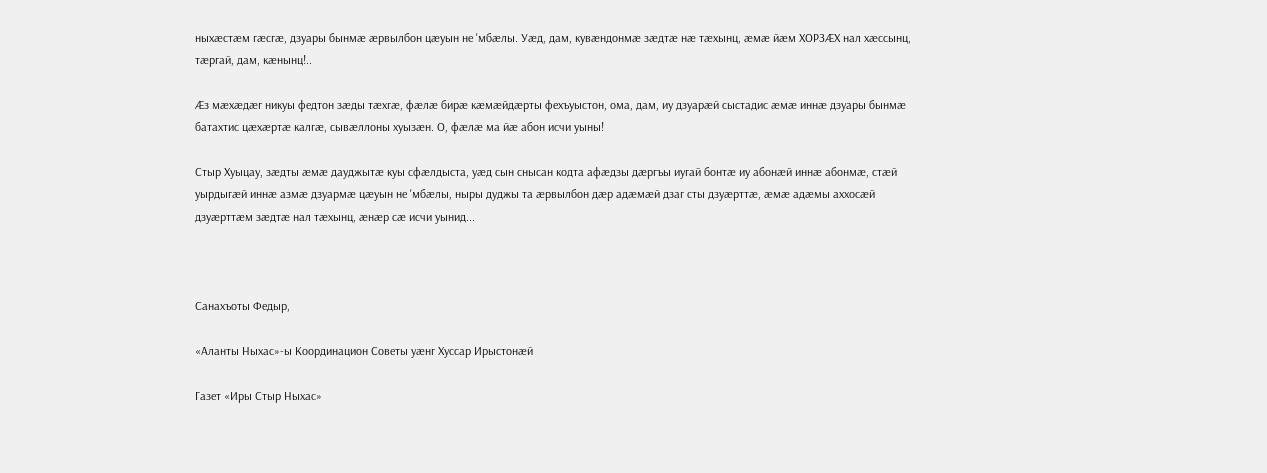ныхӕстӕм гӕсгӕ, дзуары бынмӕ ӕрвылбон цӕуын не 'мбӕлы. Уӕд, дам, кувӕндонмӕ зӕдтӕ нӕ тӕхынц, ӕмӕ йӕм ХОРЗӔХ нал хӕссынц, тӕргай, дам, кӕнынц!..

Ӕз мӕхӕдӕг никуы федтон зӕды тӕхгӕ, фӕлӕ бирӕ кӕмӕйдӕрты фехъуыстон, ома, дам, иу дзуарӕй сыстадис ӕмӕ иннӕ дзуары бынмӕ батахтис цӕхӕртӕ калгӕ, сывӕллоны хуызӕн. О, фӕлӕ ма йӕ абон исчи уыны!

Стыр Хуыцау, зӕдты ӕмӕ дауджытӕ куы сфӕлдыста, уӕд сын снысан кодта афӕдзы дӕргъы иугай бонтӕ иу абонӕй иннӕ абонмӕ, стӕй уырдыгӕй иннӕ азмӕ дзуармӕ цӕуын не 'мбӕлы, ныры дуджы та ӕрвылбон дӕр адӕмӕй дзаг сты дзуӕрттӕ, ӕмӕ адӕмы аххосӕй дзуӕрттӕм зӕдтӕ нал тӕхынц, ӕнӕр сӕ исчи уынид...



Санахъоты Федыр,

«Аланты Ныхас»-ы Координацион Советы уӕнг Хуссар Ирыстонӕй

Газет «Иры Стыр Ныхас»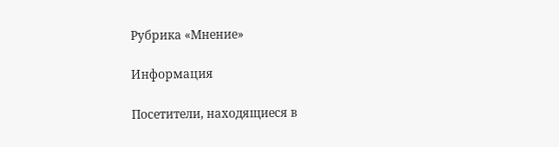Рубрика «Мнение»

Информация

Посетители, находящиеся в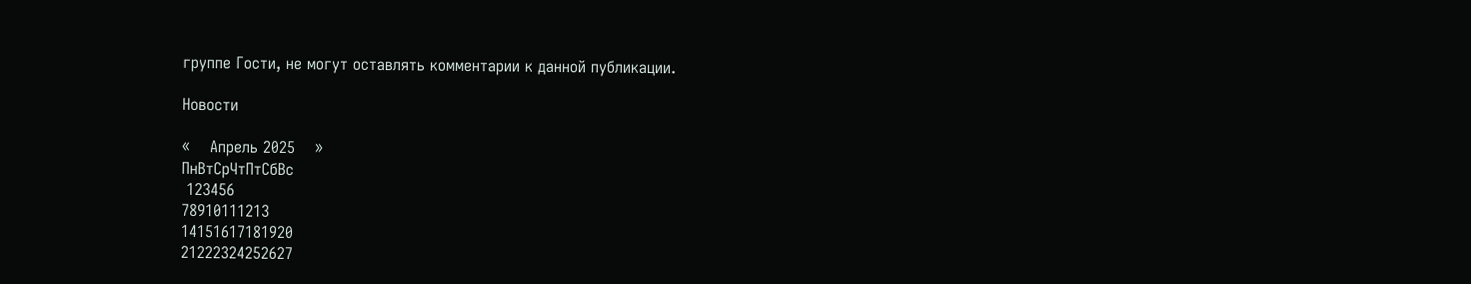группе Гости, не могут оставлять комментарии к данной публикации.

Новости

«    Апрель 2025    »
ПнВтСрЧтПтСбВс
 123456
78910111213
14151617181920
21222324252627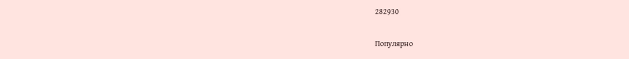282930

Популярно